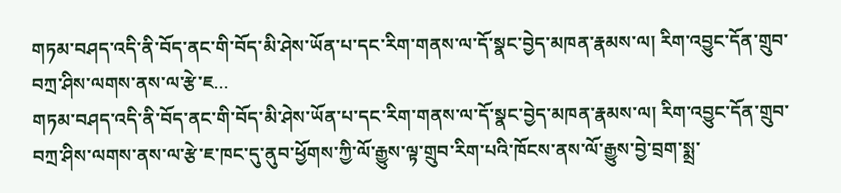གཏམ་བཤད་འདི་ནི་བོད་ནང་གི་བོད་མི་ཤེས་ཡོན་པ་དང་རིག་གནས་ལ་དོ་སྣང་བྱེད་མཁན་རྣམས་ལ། རིག་འབྱུང་དོན་གྲུབ་བཀྲ་ཤིས་ལགས་ནས་ལ་རྩེ་ཇ...
གཏམ་བཤད་འདི་ནི་བོད་ནང་གི་བོད་མི་ཤེས་ཡོན་པ་དང་རིག་གནས་ལ་དོ་སྣང་བྱེད་མཁན་རྣམས་ལ། རིག་འབྱུང་དོན་གྲུབ་བཀྲ་ཤིས་ལགས་ནས་ལ་རྩེ་ཇ་ཁང་དུ་ནུབ་ཕྱོགས་ཀྱི་ལོ་རྒྱུས་ལྟ་གྲུབ་རིག་པའི་ཁོངས་ནས་ལོ་རྒྱུས་བྱེ་བྲག་སྨྲ་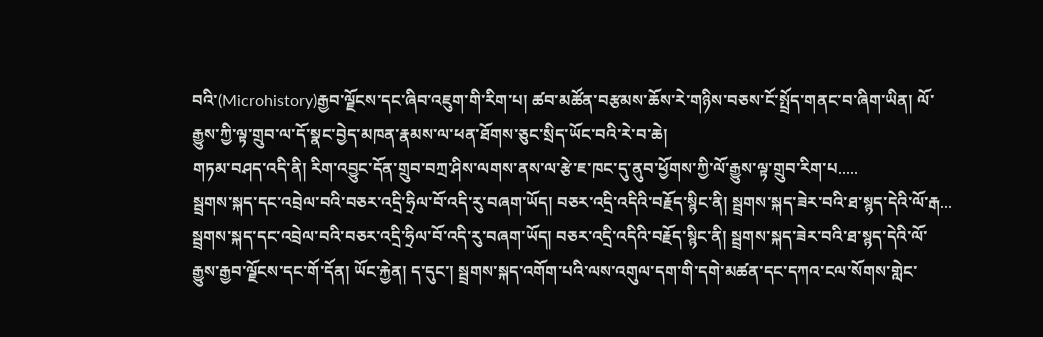བའི་(Microhistory)རྒྱབ་ལྗོངས་དང་ཞིབ་འཇུག་གི་རིག་པ། ཚབ་མཚོན་བརྩམས་ཆོས་རེ་གཉིས་བཅས་ངོ་སྤྲོད་གནང་བ་ཞིག་ཡིན། ལོ་རྒྱུས་ཀྱི་ལྟ་གྲུབ་ལ་དོ་སྣང་བྱེད་མཁན་རྣམས་ལ་ཕན་ཐོགས་ཅུང་སྲིད་ཡོང་བའི་རེ་བ་ཆེ།
གཏམ་བཤད་འདི་ནི། རིག་འབྱུང་དོན་གྲུབ་བཀྲ་ཤིས་ལགས་ནས་ལ་རྩེ་ཇ་ཁང་དུ་ནུབ་ཕྱོགས་ཀྱི་ལོ་རྒྱུས་ལྟ་གྲུབ་རིག་པ.....
སྦྲགས་སྐད་དང་འབྲེལ་བའི་བཅར་འདྲི་ཧྲིལ་བོ་འདི་རུ་བཞག་ཡོད། བཅར་འདྲི་འདིའི་བརྗོད་སྙིང་ནི། སྦྲགས་སྐད་ཟེར་བའི་ཐ་སྙད་དེའི་ལོ་རྒ...
སྦྲགས་སྐད་དང་འབྲེལ་བའི་བཅར་འདྲི་ཧྲིལ་བོ་འདི་རུ་བཞག་ཡོད། བཅར་འདྲི་འདིའི་བརྗོད་སྙིང་ནི། སྦྲགས་སྐད་ཟེར་བའི་ཐ་སྙད་དེའི་ལོ་རྒྱུས་རྒྱབ་ལྗོངས་དང་གོ་དོན། ཡོང་རྐྱེན། ད་དུང་། སྦྲགས་སྐད་འགོག་པའི་ལས་འགུལ་དག་གི་དགེ་མཚན་དང་དཀའ་ངལ་སོགས་གླེང་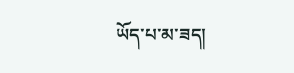ཡོད་པ་མ་ཟད།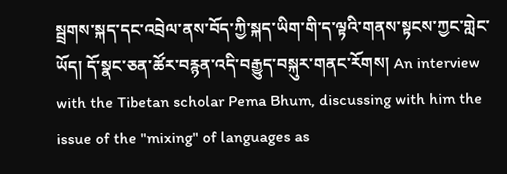སྦྲགས་སྐད་དང་འབྲེལ་ནས་བོད་ཀྱི་སྐད་ཡིག་གི་ད་ལྟའི་གནས་སྟངས་ཀྱང་གླེང་ཡོད། དོ་སྣང་ཅན་ཚོར་བརྙན་འདི་བརྒྱུད་བསྐུར་གནང་རོགས། An interview with the Tibetan scholar Pema Bhum, discussing with him the issue of the "mixing" of languages as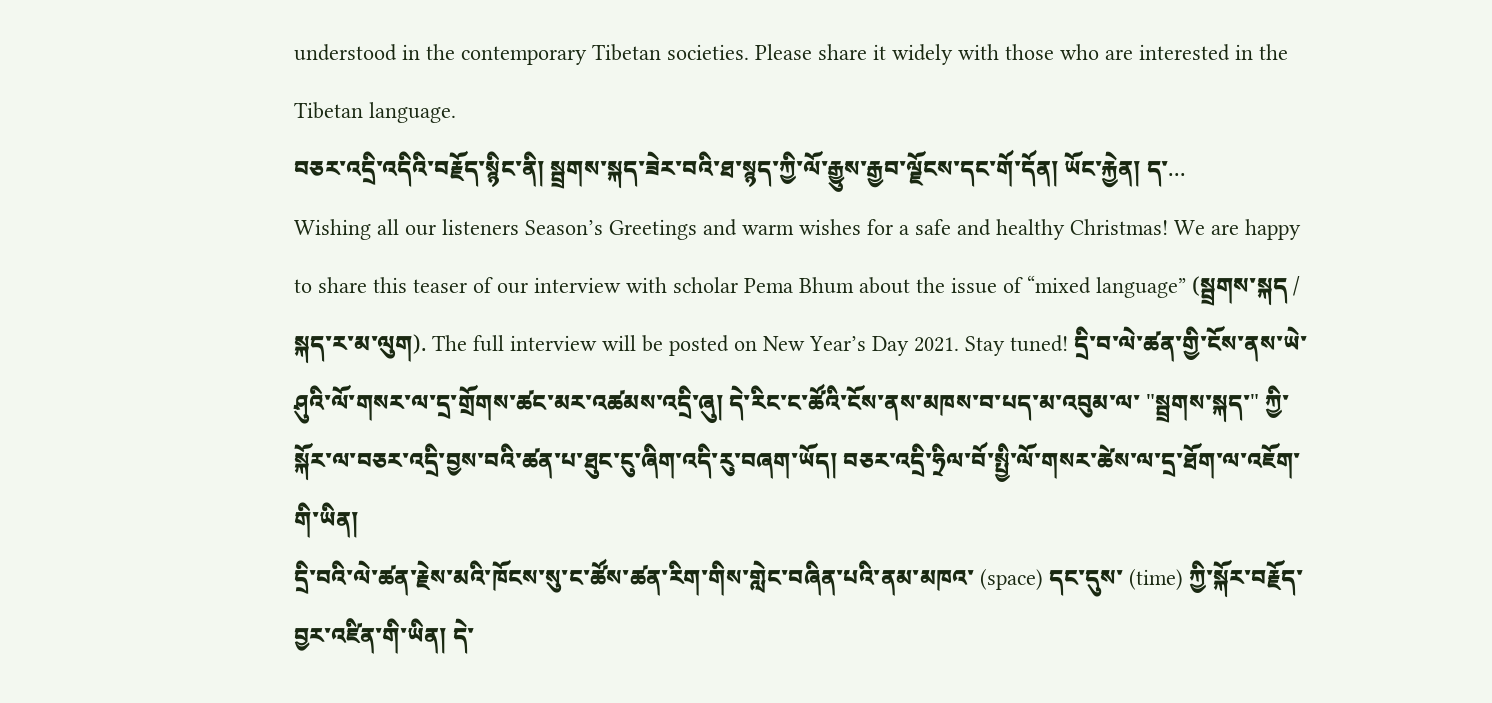understood in the contemporary Tibetan societies. Please share it widely with those who are interested in the Tibetan language.
བཅར་འདྲི་འདིའི་བརྗོད་སྙིང་ནི། སྦྲགས་སྐད་ཟེར་བའི་ཐ་སྙད་ཀྱི་ལོ་རྒྱུས་རྒྱབ་ལྗོངས་དང་གོ་དོན། ཡོང་རྐྱེན། ད་...
Wishing all our listeners Season’s Greetings and warm wishes for a safe and healthy Christmas! We are happy to share this teaser of our interview with scholar Pema Bhum about the issue of “mixed language” (སྦྲགས་སྐད / སྐད་ར་མ་ལུག). The full interview will be posted on New Year’s Day 2021. Stay tuned! དྲི་བ་ལེ་ཚན་གྱི་ངོས་ནས་ཡེ་ཤུའི་ལོ་གསར་ལ་དྲ་གྲོགས་ཚང་མར་འཚམས་འདྲི་ཞུ། དེ་རིང་ང་ཚོའི་ངོས་ནས་མཁས་བ་པད་མ་འབུམ་ལ་ "སྦྲགས་སྐད་" ཀྱི་སྐོར་ལ་བཅར་འདྲི་བྱས་བའི་ཚན་པ་ཐུང་ངུ་ཞིག་འདི་རུ་བཞག་ཡོད། བཅར་འདྲི་ཧྲིལ་བོ་སྤྱི་ལོ་གསར་ཚེས་ལ་དྲ་ཐོག་ལ་འཇོག་གི་ཡིན།
དྲི་བའི་ལེ་ཚན་རྗེས་མའི་ཁོངས་སུ་ང་ཚོས་ཚན་རིག་གིས་གླེང་བཞིན་པའི་ནམ་མཁའ་ (space) དང་དུས་ (time) ཀྱི་སྐོར་བརྗོད་བྱར་འཛིན་གི་ཡིན། དེ་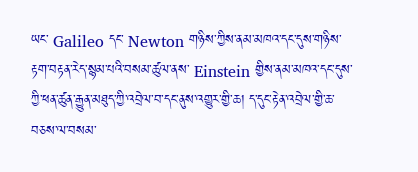ཡང་ Galileo དང་ Newton གཉིས་ཀྱིས་ནམ་མཁའ་དང་དུས་གཉིས་རྟག་བརྟན་རེད་སྙམ་པའི་བསམ་ཚུལ་ནས་ Einstein གྱིས་ནམ་མཁའ་དང་དུས་ཀྱི་ཕན་ཚུན་རྒྱུན་མཐུད་ཀྱི་འབྲེལ་བ་དང་ནུས་འགྱུར་གྱི་ཆ། ད་དུང་རྟེན་འབྲེལ་གྱི་ཆ་བཅས་ལ་བསམ་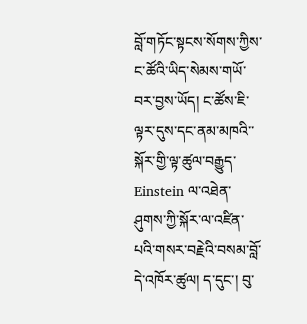བློ་གཏོང་སྟངས་སོགས་ཀྱིས་ང་ཚོའི་ཡིད་སེམས་གཡོ་བར་བྱས་ཡོད། ང་ཚོས་ཇི་ལྟར་དུས་དང་ནམ་མཁའི་་སྐོར་གྱི་ལྟ་ཚུལ་བརྒྱུད་ Einstein ལ་འཐེན་ཤུགས་ཀྱི་སྐོར་ལ་འཛིན་པའི་གསར་བརྗེའི་བསམ་བློ་དེ་འཁོར་ཚུལ། ད་དུང་། བུ་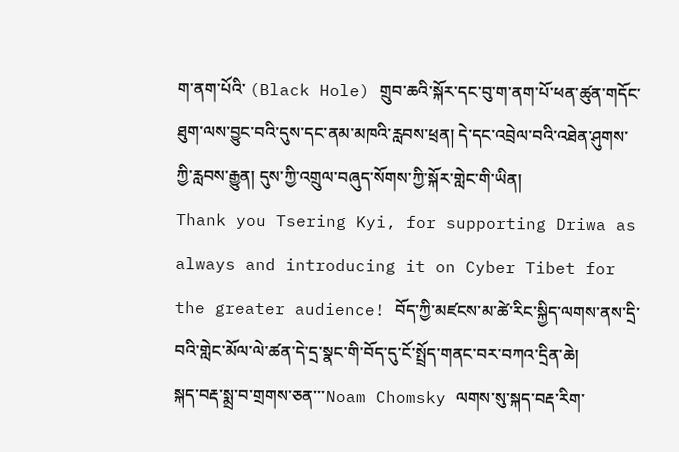ག་ནག་པོའི་ (Black Hole) གྲུབ་ཆའི་སྐོར་དང་བུ་ག་ནག་པོ་ཕན་ཚུན་གདོང་ཐུག་ལས་བྱུང་བའི་དུས་དང་ནམ་མཁའི་རླབས་ཕྲན། དེ་དང་འབྲེལ་བའི་འཐེན་ཤུགས་ཀྱི་རླབས་རྒྱུན། དུས་ཀྱི་འགྲུལ་བཞུད་སོགས་ཀྱི་སྐོར་གླེང་གི་ཡིན།
Thank you Tsering Kyi, for supporting Driwa as always and introducing it on Cyber Tibet for the greater audience! བོད་ཀྱི་མཛངས་མ་ཚེ་རིང་སྐྱིད་ལགས་ནས་དྲི་བའི་གླེང་མོལ་ལེ་ཚན་དེ་དྲ་སྣང་གི་བོད་དུ་ངོ་སྤྲོད་གནང་བར་བཀའ་དྲིན་ཆེ།
སྐད་བརྡ་སྨྲ་བ་གྲགས་ཅན་་་Noam Chomsky ལགས་སུ་སྐད་བརྡ་རིག་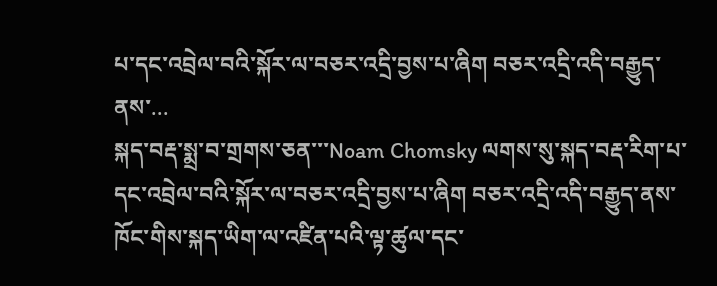པ་དང་འབྲེལ་བའི་སྐོར་ལ་བཅར་འདྲི་བྱས་པ་ཞིག བཅར་འདྲི་འདི་བརྒྱུད་ནས་...
སྐད་བརྡ་སྨྲ་བ་གྲགས་ཅན་་་Noam Chomsky ལགས་སུ་སྐད་བརྡ་རིག་པ་དང་འབྲེལ་བའི་སྐོར་ལ་བཅར་འདྲི་བྱས་པ་ཞིག བཅར་འདྲི་འདི་བརྒྱུད་ནས་ཁོང་གིས་སྐད་ཡིག་ལ་འཛིན་པའི་ལྟ་ཚུལ་དང་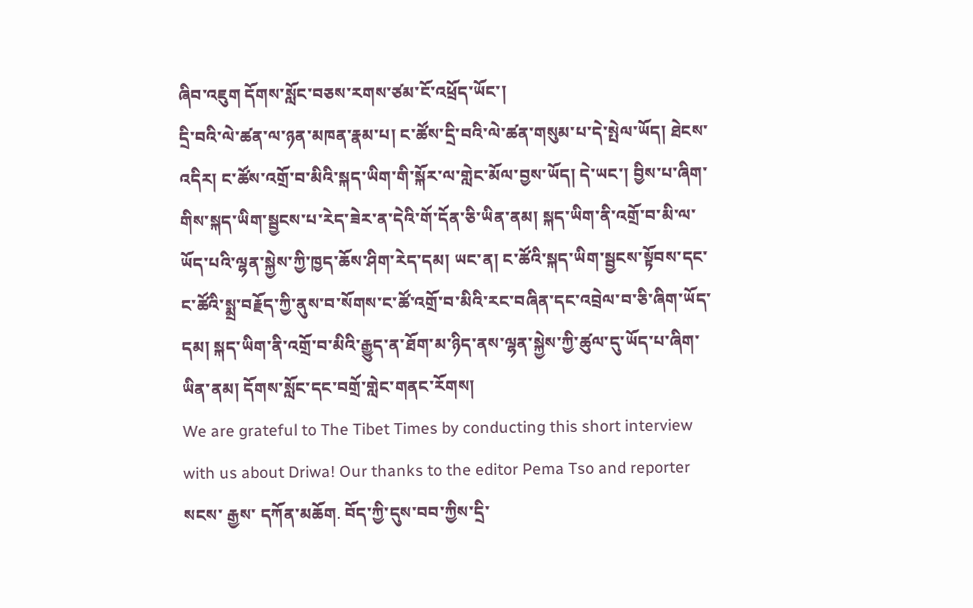ཞིབ་འཇུག དོགས་སློང་བཅས་རགས་ཙམ་ངོ་འཕྲོད་ཡོང་།
དྲི་བའི་ལེ་ཚན་ལ་ཉན་མཁན་རྣམ་པ། ང་ཚོས་དྲི་བའི་ལེ་ཚན་གསུམ་པ་དེ་སྤེལ་ཡོད། ཐེངས་འདིར། ང་ཚོས་འགྲོ་བ་མིའི་སྐད་ཡིག་གི་སྐོར་ལ་གླེང་མོལ་བྱས་ཡོད། དེ་ཡང་། བྱིས་པ་ཞིག་གིས་སྐད་ཡིག་སྦྱངས་པ་རེད་ཟེར་ན་དེའི་གོ་དོན་ཅི་ཡིན་ནམ། སྐད་ཡིག་ནི་འགྲོ་བ་མི་ལ་ཡོད་པའི་ལྷན་སྐྱེས་ཀྱི་ཁྱད་ཆོས་ཤིག་རེད་དམ། ཡང་ན། ང་ཚོའི་སྐད་ཡིག་སྦྱངས་སྟོབས་དང་ང་ཚོའི་སྨྲ་བརྗོད་ཀྱི་ནུས་བ་སོགས་ང་ཚོ་འགྲོ་བ་མིའི་རང་བཞིན་དང་འབྲེལ་བ་ཅི་ཞིག་ཡོད་དམ། སྐད་ཡིག་ནི་འགྲོ་བ་མིའི་རྒྱུད་ན་ཐོག་མ་ཉིད་ནས་ལྷན་སྐྱེས་ཀྱི་ཚུལ་དུ་ཡོད་པ་ཞིག་ཡིན་ནམ། དོགས་སློང་དང་བགྲོ་གླེང་གནང་རོགས།
We are grateful to The Tibet Times by conducting this short interview with us about Driwa! Our thanks to the editor Pema Tso and reporter སངས་ རྒྱས་ དཀོན་མཆོག. བོད་ཀྱི་དུས་བབ་ཀྱིས་དྲི་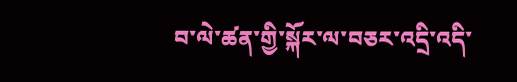བ་ལེ་ཚན་གྱི་སྐོར་ལ་བཅར་འདྲི་འདི་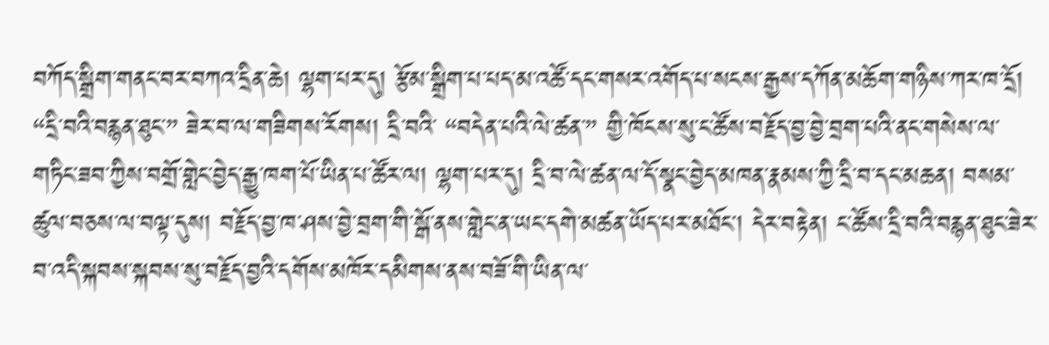བཀོད་སྒྲིག་གནང་བར་བཀའ་དྲིན་ཆེ། ལྷག་པར་དུ། རྩོམ་སྒྲིག་པ་པད་མ་འཚོ་དང་གསར་འགོད་པ་སངས་རྒྱས་དཀོན་མཆོག་གཉིས་ཀར་ཁ་དྲོ།
“དྲི་བའི་བརྙན་ཐུང་” ཟེར་བ་ལ་གཟིགས་རོགས། དྲི་བའི་ “བདེན་པའི་ལེ་ཚན་” གྱི་ཁོངས་སུ་ང་ཚོས་བརྗོད་བྱ་བྱེ་བྲག་པའི་ནང་གསེས་ལ་གཏིང་ཟབ་ཀྱིས་བགྲོ་གླེང་བྱེད་རྒྱུ་ཁག་པོ་ཡིན་པ་ཚོར་ལ། ལྷག་པར་དུ། དྲི་བ་ལེ་ཚན་ལ་དོ་སྣང་བྱེད་མཁན་རྣམས་ཀྱི་དྲི་བ་དང་མཆན། བསམ་ཚུལ་བཅས་ལ་བལྟ་དུས། བརྗོད་བྱ་ཁ་ཤས་བྱེ་བྲག་གི་སྒོ་ནས་གླེང་ན་ཡང་དགེ་མཚན་ཡོད་པར་མཐོང། དེར་བརྟེན། ང་ཚོས་དྲི་བའི་བརྙན་ཐུང་ཟེར་བ་འདི་སྐབས་སྐབས་སུ་བརྗོད་བྱའི་དགོས་མཁོར་དམིགས་ནས་བཟོ་གི་ཡིན་ལ་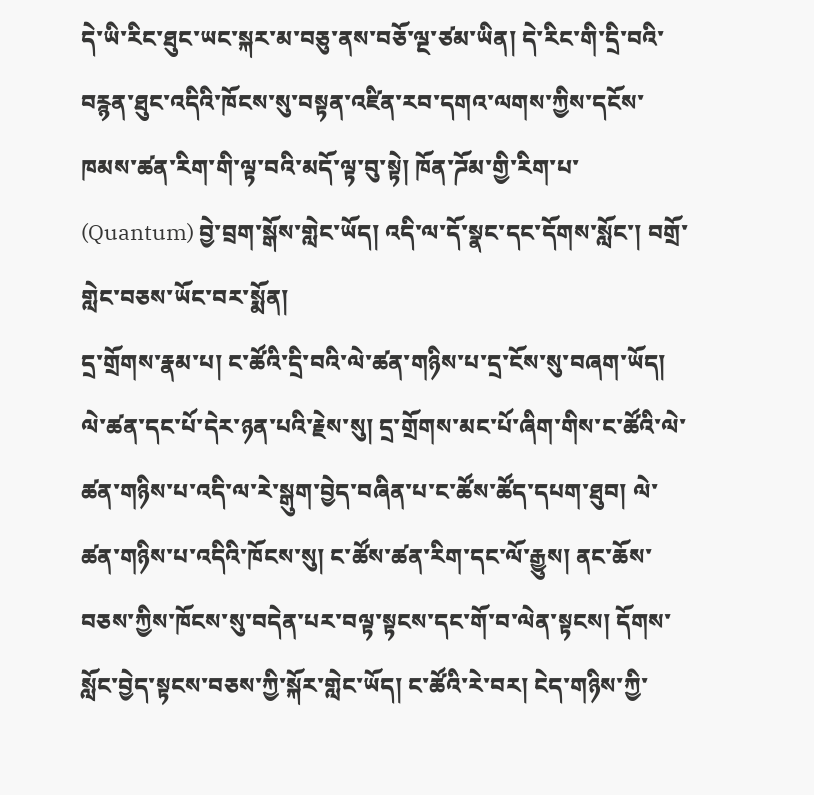དེ་ཡི་རིང་ཐུང་ཡང་སྐར་མ་བཅུ་ནས་བཅོ་ལྔ་ཙམ་ཡིན། དེ་རིང་གི་དྲི་བའི་བརྙན་ཐུང་འདིའི་ཁོངས་སུ་བསྟན་འཛིན་རབ་དགའ་ལགས་ཀྱིས་དངོས་ཁམས་ཚན་རིག་གི་ལྟ་བའི་མདོ་ལྟ་བུ་སྟེ། ཁོན་ཌོམ་གྱི་རིག་པ་ (Quantum) བྱེ་བྲག་སྒོས་གླེང་ཡོད། འདི་ལ་དོ་སྣང་དང་དོགས་སློང་། བགྲོ་གླེང་བཅས་ཡོང་བར་སྨོན།
དྲ་གྲོགས་རྣམ་པ། ང་ཚོའི་དྲི་བའི་ལེ་ཚན་གཉིས་པ་དྲ་ངོས་སུ་བཞག་ཡོད། ལེ་ཚན་དང་པོ་དེར་ཉན་པའི་རྗེས་སུ། དྲ་གྲོགས་མང་པོ་ཞིག་གིས་ང་ཚོའི་ལེ་ཚན་གཉིས་པ་འདི་ལ་རེ་སྒུག་བྱེད་བཞིན་པ་ང་ཚོས་ཚོད་དཔག་ཐུབ། ལེ་ཚན་གཉིས་པ་འདིའི་ཁོངས་སུ། ང་ཚོས་ཚན་རིག་དང་ལོ་རྒྱུས། ནང་ཆོས་བཅས་ཀྱིས་ཁོངས་སུ་བདེན་པར་བལྟ་སྟངས་དང་གོ་བ་ལེན་སྟངས། དོགས་སློང་བྱེད་སྟངས་བཅས་ཀྱི་སྐོར་གླེང་ཡོད། ང་ཚོའི་རེ་བར། ངེད་གཉིས་ཀྱི་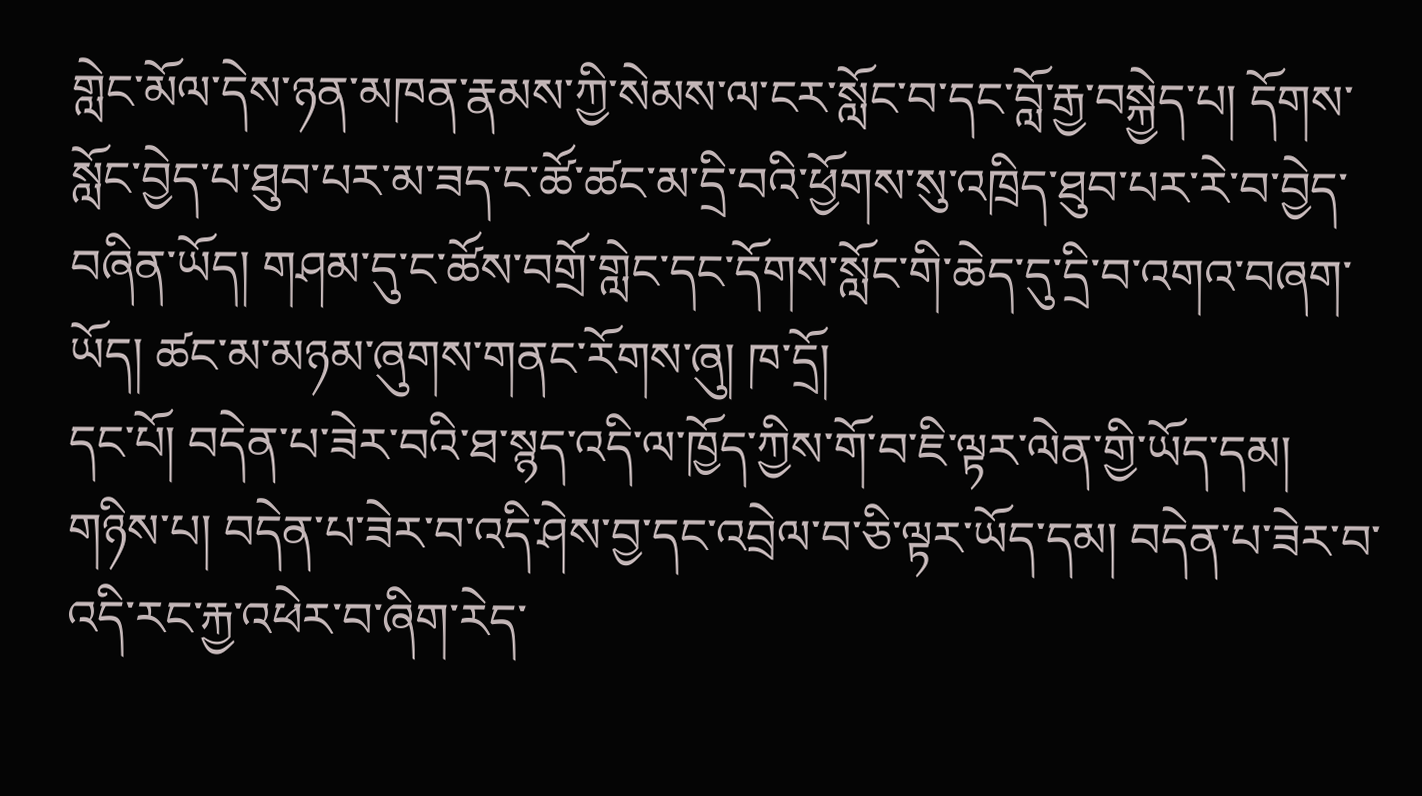གླེང་མོལ་དེས་ཉན་མཁན་རྣམས་ཀྱི་སེམས་ལ་ངར་སློང་བ་དང་བློ་རྒྱ་བསྐྱེད་པ། དོགས་སློང་བྱེད་པ་ཐུབ་པར་མ་ཟད་ང་ཚོ་ཚང་མ་དྲི་བའི་ཕྱོགས་སུ་འཁྲིད་ཐུབ་པར་རེ་བ་བྱེད་བཞིན་ཡོད། གཤམ་དུ་ང་ཚོས་བགྲོ་གླེང་དང་དོགས་སློང་གི་ཆེད་དུ་དྲི་བ་འགའ་བཞག་ཡོད། ཚང་མ་མཉམ་ཞུགས་གནང་རོགས་ཞུ། ཁ་དྲོ།
དང་པོ། བདེན་པ་ཟེར་བའི་ཐ་སྙད་འདི་ལ་ཁྱོད་ཀྱིས་གོ་བ་ཇི་ལྟར་ལེན་གྱི་ཡོད་དམ།
གཉིས་པ། བདེན་པ་ཟེར་བ་འདི་ཤེས་བྱ་དང་འབྲེལ་བ་ཅི་ལྟར་ཡོད་དམ། བདེན་པ་ཟེར་བ་འདི་རང་རྐྱ་འཕེར་བ་ཞིག་རེད་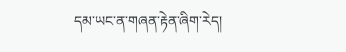དམ་ཡང་ན་གཞན་རྟེན་ཞིག་རེད།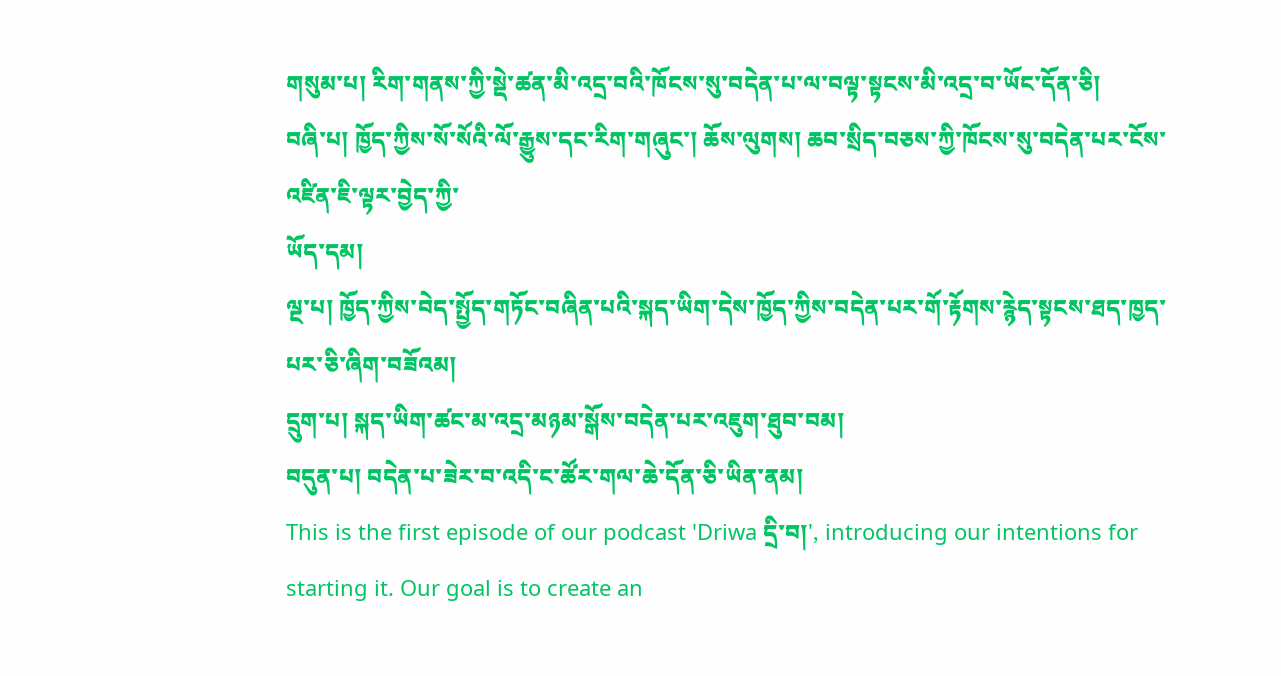གསུམ་པ། རིག་གནས་ཀྱི་སྡེ་ཚན་མི་འདྲ་བའི་ཁོངས་སུ་བདེན་པ་ལ་བལྟ་སྟངས་མི་འདྲ་བ་ཡོང་དོན་ཅི།
བཞི་པ། ཁྱོད་ཀྱིས་སོ་སོའི་ལོ་རྒྱུས་དང་རིག་གཞུང་། ཆོས་ལུགས། ཆབ་སྲིད་བཅས་ཀྱི་ཁོངས་སུ་བདེན་པར་ངོས་འཛིན་ཇི་ལྟར་བྱེད་ཀྱི་
ཡོད་དམ།
ལྔ་པ། ཁྱོད་ཀྱིས་བེད་སྤྱོད་གཏོང་བཞིན་པའི་སྐད་ཡིག་དེས་ཁྱོད་ཀྱིས་བདེན་པར་གོ་རྟོགས་རྙེད་སྟངས་ཐད་ཁྱད་པར་ཅི་ཞིག་བཟོའམ།
དྲུག་པ། སྐད་ཡིག་ཚང་མ་འདྲ་མཉམ་སྒོས་བདེན་པར་འཇུག་ཐུབ་བམ།
བདུན་པ། བདེན་པ་ཟེར་བ་འདི་ང་ཚོར་གལ་ཆེ་དོན་ཅི་ཡིན་ནམ།
This is the first episode of our podcast 'Driwa དྲི་བ།', introducing our intentions for starting it. Our goal is to create an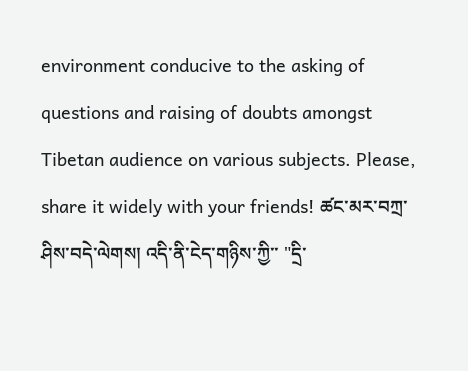environment conducive to the asking of questions and raising of doubts amongst Tibetan audience on various subjects. Please, share it widely with your friends! ཚང་མར་བཀྲ་ཤིས་བདེ་ལེགས། འདི་ནི་ངེད་གཉིས་ཀྱི་་ "དྲི་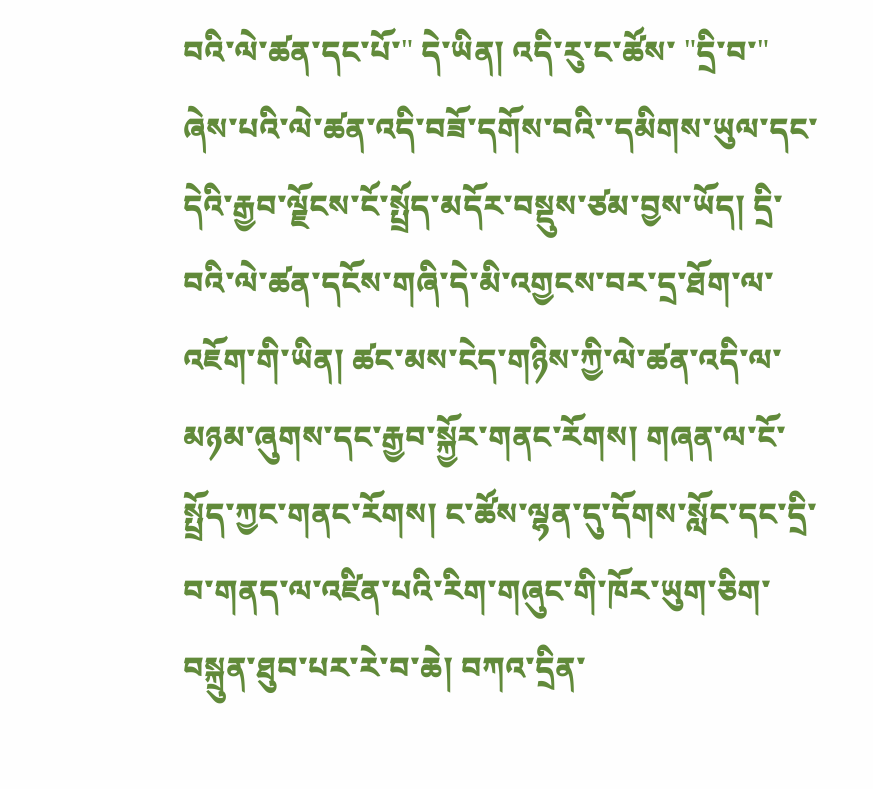བའི་ལེ་ཚན་དང་པོ་" དེ་ཡིན། འདི་རུ་ང་ཚོས་ "དྲི་བ་" ཞེས་པའི་ལེ་ཚན་འདི་བཟོ་དགོས་བའི་་དམིགས་ཡུལ་དང་དེའི་རྒྱབ་ལྗོངས་ངོ་སྤྲོད་མདོར་བསྡུས་ཙམ་བྱས་ཡོད། དྲི་བའི་ལེ་ཚན་དངོས་གཞི་དེ་མི་འགྱངས་བར་དྲ་ཐོག་ལ་འཇོག་གི་ཡིན། ཚང་མས་ངེད་གཉིས་ཀྱི་ལེ་ཚན་འདི་ལ་མཉམ་ཞུགས་དང་རྒྱབ་སྐྱོར་གནང་རོགས། གཞན་ལ་ངོ་སྤྲོད་ཀྱང་གནང་རོགས། ང་ཚོས་ལྷན་དུ་དོགས་སློང་དང་དྲི་བ་གནད་ལ་འཛིན་པའི་རིག་གཞུང་གི་ཁོར་ཡུག་ཅིག་བསྐྲུན་ཐུབ་པར་རེ་བ་ཆེ། བཀའ་དྲིན་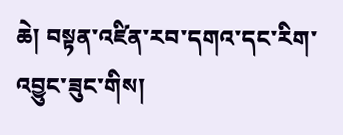ཆེ། བསྟན་འཛིན་རབ་དགའ་དང་རིག་འབྱུང་ཟུང་གིས།